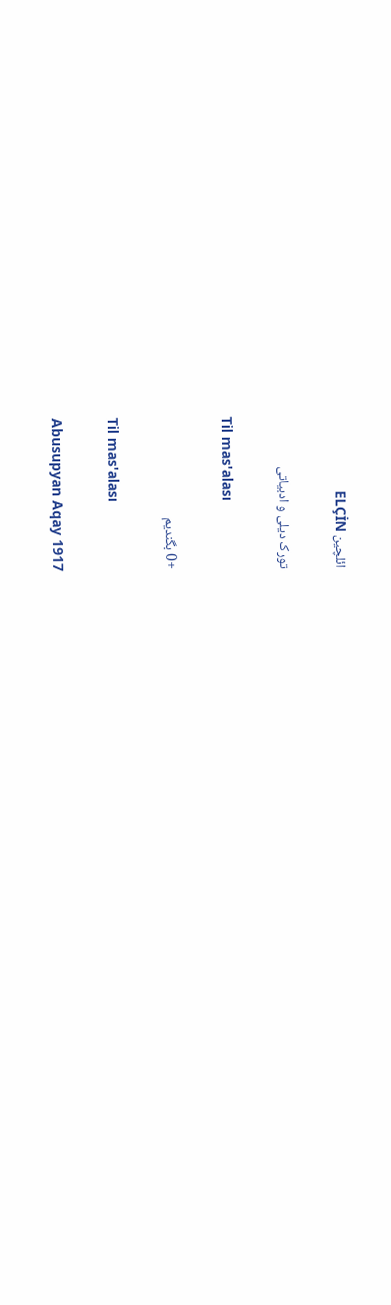ائلچین ELÇİN

تورک دیلی و ادبیاتی

Til mas'alası

+0 بگندیم

Til mas'alası

Abusupyan Aqay 1917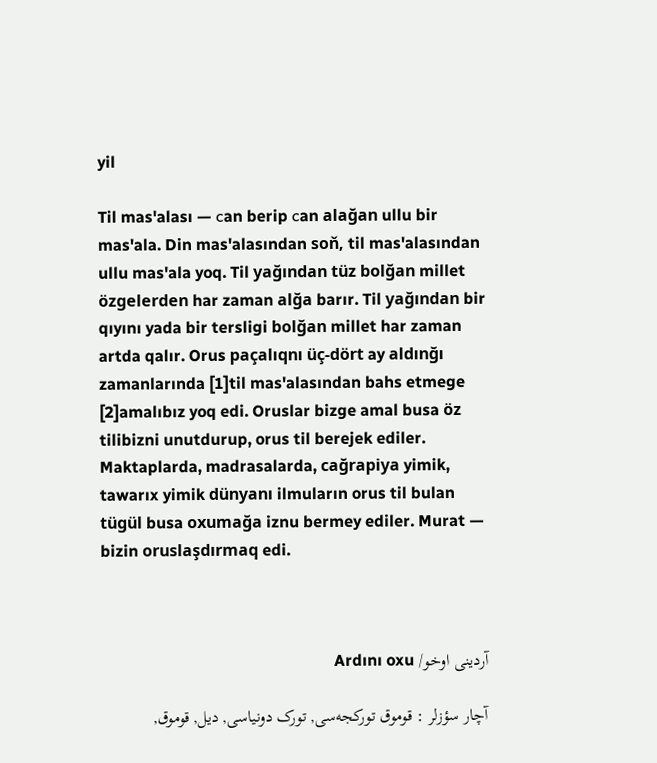yil

Til mas'alası — сan berip сan alağan ullu bir mas'ala. Din mas'alasından soň, til mas'alasından ullu mas'ala yoq. Til yağından tüz bolğan millet özgelerden har zaman alğa barır. Til yağından bir qıyını yada bir tersligi bolğan millet har zaman artda qalır. Orus paçalıqnı üç-dört ay aldınğı zamanlarında [1]til mas'alasından bahs etmege [2]amalıbız yoq edi. Oruslar bizge amal busa öz tilibizni unutdurup, orus til berejek ediler. Maktaplarda, madrasalarda, cağrapiya yimik, tawarıx yimik dünyanı ilmuların orus til bulan tügül busa oxumağa iznu bermey ediler. Murat — bizin oruslaşdırmaq edi.



آردینی اوخو/ Ardını oxu

آچار سؤزلر : قوموق تورکجه‌سی, تورک دونیاسی, دیل, قوموق,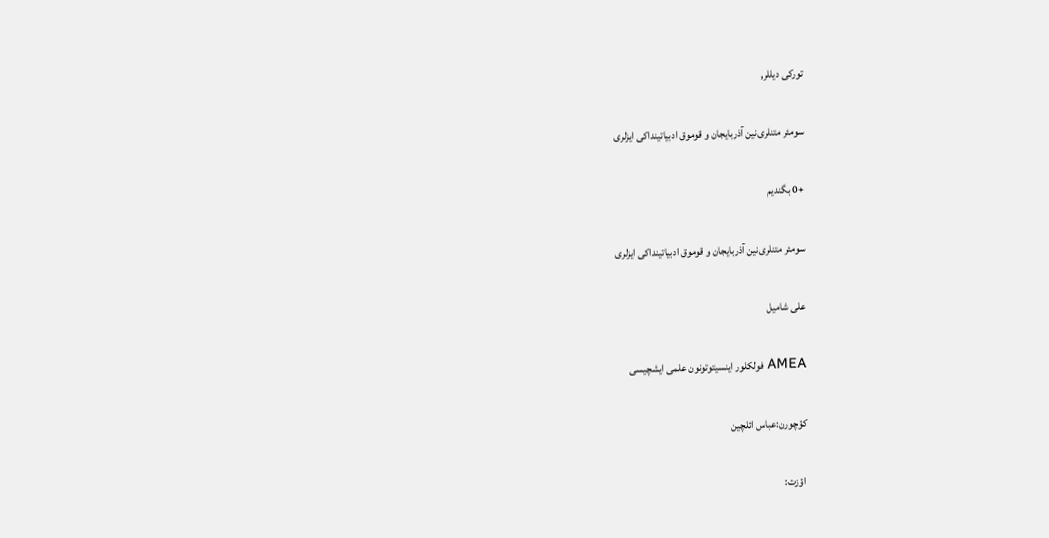تورکی دیللر,

سومئر متنلری‌نین آذربایجان و قوموق ادبیاتینداکی ایزلری

+0 بگندیم

سومئر متنلری‌نین آذربایجان و قوموق ادبیاتینداکی ایزلری

علی شامیل

AMEA فولکلور اینسیتوتونون علمی ایشچیسی

کؤچورن:عباس ائلچین

 اؤزت: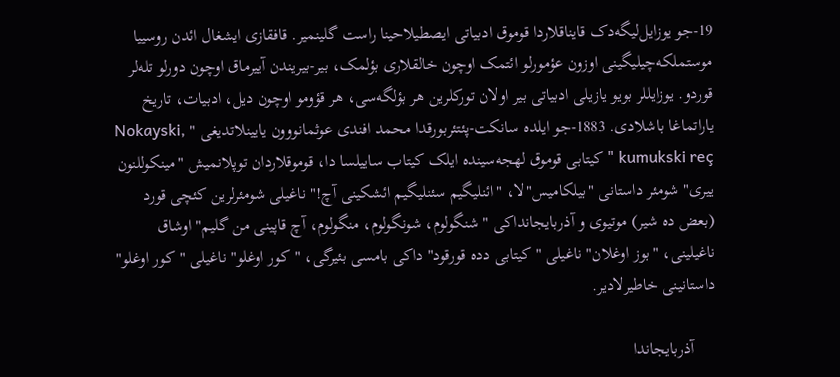19-جو یوزایل‌لیگه‌دک قایناقلاردا قوموق ادبیاتی ایصطیلاحینا راست گلینمیر. قافقازی ایشغال ائدن روسییا موستملکه‌چیلیگینی اوزون عؤمورلو ائتمک اوچون خالقلاری بؤلمک، بیر-بیریندن آییرماق اوچون دورلو تله‌لر قوردو. یوزایللر بویو یازیلی ادبیاتی بیر اولان تورکلرین هر بؤلگه‌سی، هر قؤومو اوچون دیل، ادبیات، تاریخ یاراتماغا باشلادی. 1883-جو ایلده سانکت-پئتئربورقدا محمد افندی عوثمانووون یایینلاتدیغی " Nokayski, kumukski reç " کیتابی قوموق لهجه‌سینده ایلک کیتاب ساییلسا دا، قوموقلاردان توپلانمیش "مینکوللنون ییری" شومئر داستانی "بیلکامیس"لا، "ائنلیگیم سئنلیگیم ائشکینی آچ!" ناغیلی شومئرلرین کئچی قورد (بعض ده شیر) موتیوی و آذربایجانداکی "شنگولوم، شونگولوم، منگولوم، آچ قاپینی من گلیم" اوشاق ناغیلینی، "بوز اوغلان" ناغیلی "کیتابی دده قورقود"داکی بامسی بئیرگی، "کور اوغلو" ناغیلی "کور اوغلو" داستا‌نینی خاطیرلادیر.

     آذربایجاندا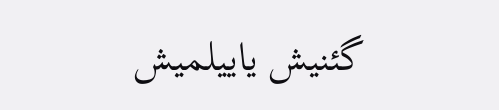گئنیش یاییلمیش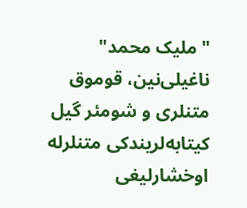"ملیک محمد" ناغیلی‌نین، قوموق متنلری و شومئر گیل کیتابه‌لریندکی متنلرله اوخشارلیغی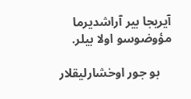آیریجا بیر آراشدیرما مؤوضوسو اولا بیلر.

    بو جور اوخشارلیقلار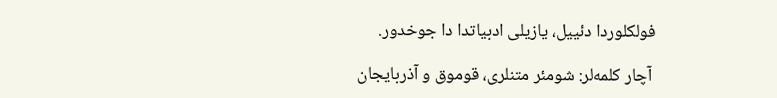فولکلوردا دئییل، یازیلی ادبیاتدا دا جوخدور.

 آچار کلمه‌لر: شومئر متنلری، قوموق و آذربایجان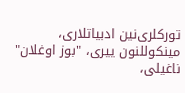تورکلری‌نین ادبیاتلاری، مینکوللنون ییری، "بوز اوغلان" ناغیلی،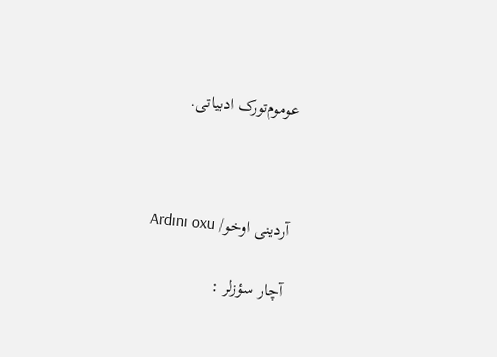عوموم‌تورک ادبیاتی.



آردینی اوخو/ Ardını oxu

آچار سؤزلر :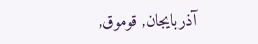آذربایجان, قوموق,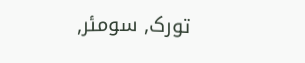تورک, سومئر,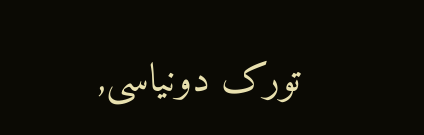تورک دونیاسی,